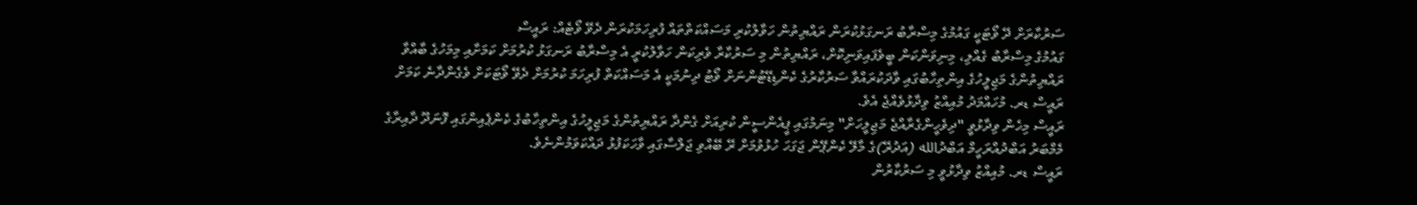ސަރުކާރަށް ދޭ ވޯޓަކީ ގައުމުގެ މިސްރާބު ރަނގަޅުކުރަން ރައްޔިތުން ހަވާލުކުރި މަސައްކަތްތައް ފުރިހަމަކުރަން ދެވޭ ވޯޓެއް: ރައީސް
ގައުމުގެ މިސްރާބު ގެއްލި، މިނިވަންކަން ބީވެފައިވަނިކޮށް، ރައްޔިތުން މި ސަރުކާރާ ވެރިކަން ހަވާލުކުރީ އެ މިސްރާބު ރަނގަޅު ކުރުމަށް ކަމަށާއި މިމަހުގެ ބާއްވާ ރައްޔިތުންގެ މަޖިލީހުގެ އިންތިހާބުގައި ވާދަކުރައްވާ ސަރުކާރުގެ ކެންޑިޑޭޓުންނަށް ވޯޓު ދިނުމަކީ އެ މަސައްކަތް ފުރިހަމަ ކުރުމަށް ދެވޭ ވޯޓަކަށް ވެގެންދާނެ ކަމަށް ރައީސް ޑރ. މުހައްމަދު މުއިއްޒު ވިދާޅުވެއްޖެ އެވެ.
ރައީސް މިހެން ވިދާޅުވީ "ދިވެހީންގެރާއްޖެ މަޖިލީހަށް" މިނަމުގައި ޕީއެންސީން ކުރިއަށް ގެންދާ ރައްޔިތުންގެ މަޖިލީހުގެ އިންތިހާބުގެ ކެންޕެއިންގައި ފޮނަދޫ ދާއިރާގެ މެމްބަރު އަބްދުއްރަހީމް އަބްދުالله (އަދުރޭ)ގެ މާލޭ ކެންޕޭން ޖަގަހަ ހުޅުވުމަށް ރޭ ބޭއްވި ޖަލްސާގައި ވާހަކަފުޅު ދައްކަވަމުންނެވެ.
ރައީސް ޑރ. މުއިއްޒު ވިދާޅުވީ މި ސަރުކާރުން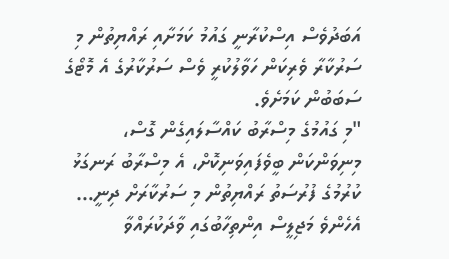އަބަދުވެސް އިސްކުރާނީ ގައުމު ކަމަށާއި ރައްޔިތުން މި ސަރުކާރާ ވެރިކަން ހަވާލުކުރީ ވެސް ސަރުކާރުގެ އެ މޮޓޯގެ ސަބަބުން ކަމަށެވެ.
"މި ގައުމުގެ މިސްރާބު ކައްސާލައިގެން ގޮސް، މިނިވަންކަން ބީވެފައިވަނިކޮށް، އެ މިސްރާބު ރަނގަޅު ކުރުމުގެ ފުރުސަތު ރައްޔިތުން މި ސަރުކާރަށް ދިނީ… އެހެންވެ މަޖިލީސް އިންތިހާބުގައި ވާދަކުރައްވާ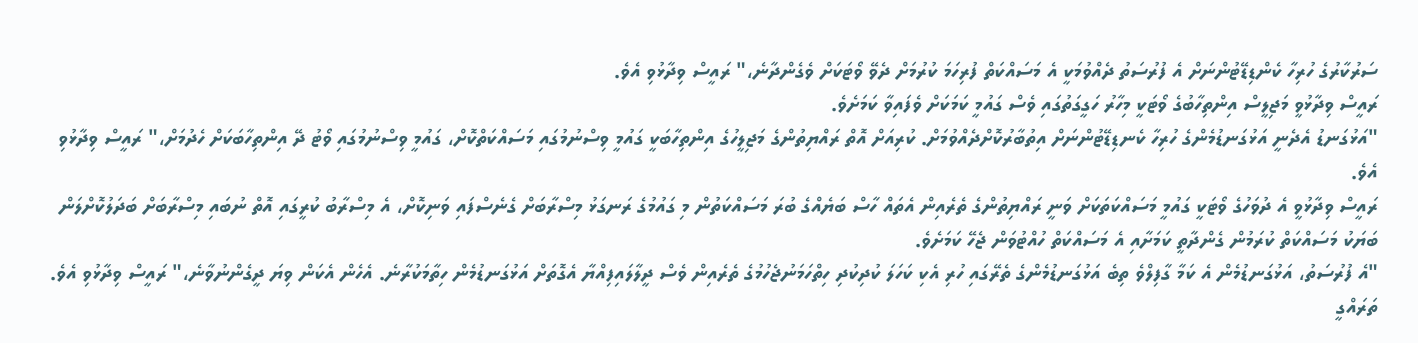ސަރުކާރުގެ ހުރިހާ ކެންޑިޑޭޓުންނަށް އެ ފުރުސަތު ދެއްވުމަކީ އެ މަސައްކަތް ފުރިހަމަ ކުރުމަށް ދެވޭ ވޯޓަކަށް ވެގެންދާނެ،" ރައީސް ވިދާޅުވި އެވެ.
ރައީސް ވިދާޅުވީ މަޖިލީސް އިންތިހާބުގެ ވޯޓަކީ މިހާރު ހަގީގަތުގައި ވެސް ގައުމީ ކަމަކަށް ވެފައިވާ ކަމަށެވެ.
"އަޅުގަނޑު އެދެނީ އަޅުގަނޑުމެންގެ ހުރިހާ ކެނޑިޑޭޓުންނަށް އިތުބާރުކޮށްދެއްވުމަށް. ކުރިއަށް އޮތް ރައްޔިތުންގެ މަޖިލީހުގެ އިންތިހާބަކީ ގައުމީ ވިސްނުމުގައި މަސައްކަތްކޮށް، ގައުމީ ވިސްނުމުގައި ވޯޓު ދޭ އިންތިހާބަކަށް ހެދުމަށް،" ރައީސް ވިދާޅުވި އެވެ.
ރައީސް ވިދާޅުވީ އެ ދުވަހުގެ ވޯޓަކީ ގައުމީ މަސައްކަތަކަށް ވަނީ ރައްޔިތުންގެ ތެރެއިން އެތައް ހާސް ބަޔެއްގެ ބުރަ މަސައްކަތުން މި ގައުމުގެ ރަނގަޅު މިސްރާބަށް ގެނެސްފައި ވަނިކޮށް، އެ މިސްރާބު ކުރީގައި އޮތް ނުބައި މިސްރާބަށް ބަދަލުކޮށްލަން ބަޔަކު މަސައްކަތް ކުރަމުން ގެންދާތީ ކަމަށާއި އެ މަސައްކަތް ހުއްޓުވަން ޖެހޭ ކަމަށެވެ.
"އެ ފުރުސަތު، އަޅުގަނޑުމެން އެ ކަމާ ގާފިލްވެ ތިބެ އަޅުގަނޑުމެންގެ ތެރޭގައި ހުރި އެކި ކަހަލަ ކުދިކުދި ހިތްހަމަނުޖެހުމުގެ ތެރެއިން ވެސް ދީލާލައިފިއްޔާ އެގޮތަށް އަޅުގަނޑުމެން ހިތާމަކުރާނެ. އެހެން އެކަން ވިޔަ ދީގެންނުވާނެ،" ރައީސް ވިދާޅުވި އެވެ.
ތަރައްގީ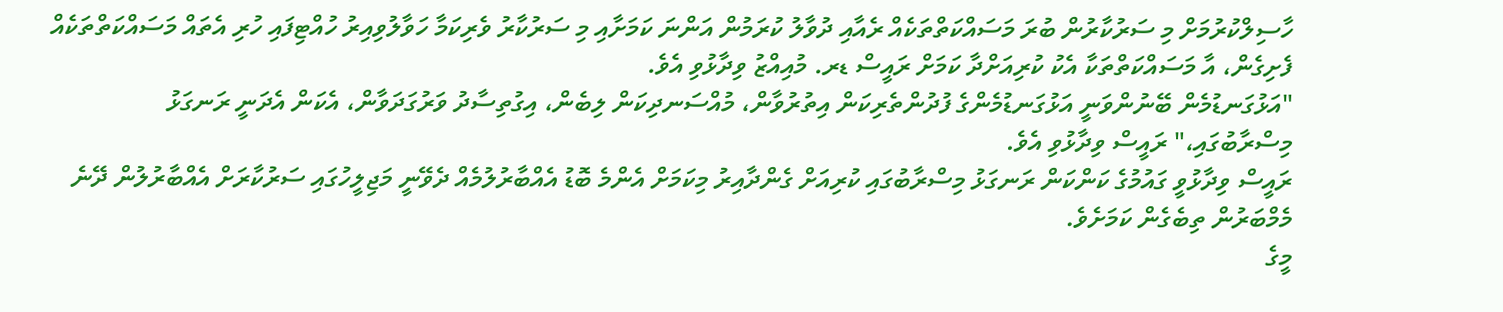ހާސިލްކުރުމަށް މި ސަރުކާރުން ބުރަ މަސައްކަތްތަކެއް ރެއާއި ދުވާލު ކުރަމުން އަންނަ ކަމަށާއި މި ސަރުކާރު ވެރިކަމާ ހަވާލުވިއިރު ހުއްޓިފައި ހުރި އެތައް މަސައްކަތްތަކެއް ފެށިގެން، އާ މަސައްކަތްތަކާ އެކު ކުރިއަށްދާ ކަމަށް ރައީސް ޑރ. މުއިއްޒު ވިދާޅުވި އެވެ.
"އަޅުގަނޑުމެން ބޭނުންވަނީ އަޅުގަނޑުމެންގެ ފުދުންތެރިކަން އިތުރުވާން، މުއްސަނދިކަން ލިބެން، އިގުތިސާދު ވަރުގަދަވާން، އެކަން އެދަނީ ރަނގަޅު މިސްރާބުގައި،" ރައީސް ވިދާޅުވި އެވެ.
ރައީސް ވިދާޅުވީ ގައުމުގެ ކަންކަން ރަނގަޅު މިސްރާބުގައި ކުރިއަށް ގެންދާއިރު މިކަމަށް އެންމެ ބޮޑު އެއްބާރުލުމެއް ދެވޭނީ މަޖިލީހުގައި ސަރުކާރަށް އެއްބާރުލުން ދޭނެ މެމްބަރުން ތިބެގެން ކަމަށެވެ.
މީގެ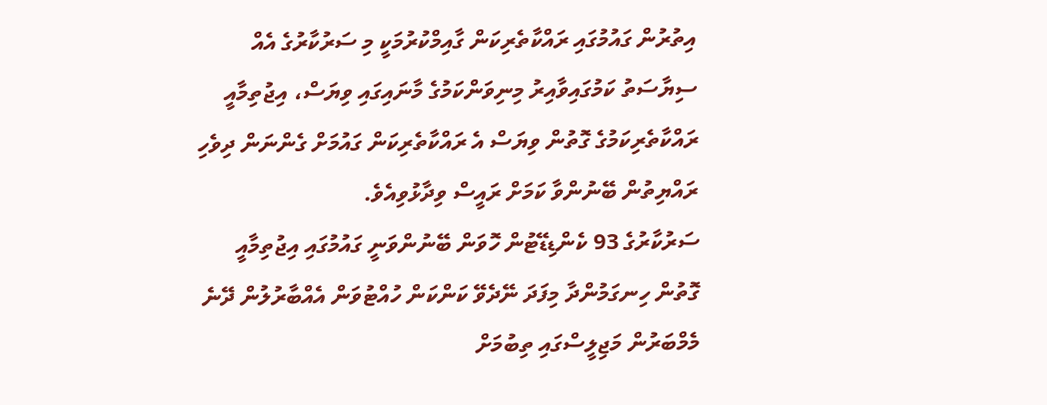އިތުރުން ގައުމުގައި ރައްކާތެރިކަން ގާއިމްކުރުމަކީ މި ސަރުކާރުގެ އެއް ސިޔާސަތު ކަމުގައިވާއިރު މިނިވަންކަމުގެ މާނައިގައި ވިޔަސް، އިޖުތިމާއީ ރައްކާތެރިކަމުގެ ގޮތުން ވިޔަސް އެ ރައްކާތެރިކަން ގައުމަށް ގެންނަން ދިވެހި ރައްޔިތުން ބޭނުންވާ ކަމަށް ރައީސް ވިދާޅުވިއެވެ.
ސަރުކާރުގެ 93 ކެންޑިޑޭޓުން ހޮވަން ބޭނުންވަނީ ގައުމުގައި އިޖުތިމާއީ ގޮތުން ހިނގަމުންދާ މިފަދަ ނޭދެވޭ ކަންކަން ހުއްޓުވަން އެއްބާރުލުން ދޭނެ މެމްބަރުން މަޖިލީސްގައި ތިބުމަށް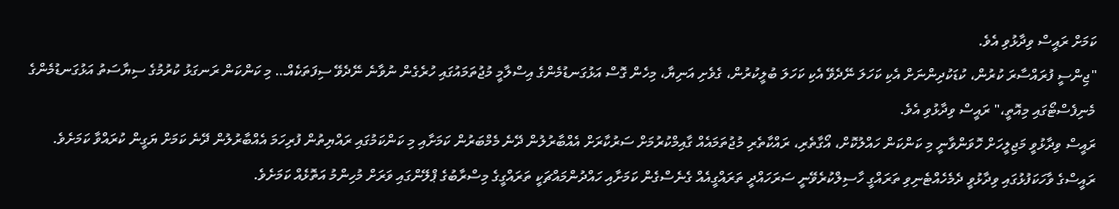ކަމަށް ރައީސް ވިދާޅުވި އެވެ.
"ޖިންސީ ފުރައްސާރަ ކުރުން، ކުޑަކުދިންނަށް އެކި ކަހަލަ ނޭދެވޭ އެކި ކަހަލަ ބުލީކުރުން، ގެވެށި އަނިޔާ، މިހެން ގޮސް އަޅުގަނޑުމެންގެ އިސްލާމީ މުޖުތަމައުގައި ހުރެގެން ނުވާނެ ނޭދެވޭ ސިފަތަކެއް… މި ކަންކަން ރަނގަޅު ކުރުމުގެ ސިޔާސަތު އަޅުގަނޑުމެންގެ މެނިފެސްޓޯގައި މިއޮތީ،" ރައީސް ވިދާޅުވި އެވެ.
ރައީސް ވިދާޅުވީ މަޖިލީހަށް ހޮވަންވާނީ މި ކަންކަން ހައްލުކޮށް، އޯގާތެރި، ރައްކާތެރި މުޖުތަމައެއް ގާއިމްކުރުމަށް ސަރުކާރަށް އެއްބާރުލުން ދޭނެ މެމްބަރުން ކަމަށާއި މި ކަންކަމުގައި ރައްޔިތުން ފުރިހަމަ އެއްބާރުލުން ދޭނެ ކަމަށް ޔަގީން ކުރައްވާ ކަމަށެވެ.
ރައީސްގެ ވާހަކަފުޅުގައި ވިދާޅުވީ ދެމެހެއްޓެނިވި ތަރައްގީ ހާސިލްކުރެވޭނީ ސަރަހައްދީ ތަރައްގީއެއް ގެނެސްގެން ކަމަށާއި ހައްދުންމައްޗަކީ ތަރައްގީގެ މިސްރާބުގެ ޕްލޭންގައި ވަރަށް މުހިންމު އަތޮޅެއް ކަމަށެވެ.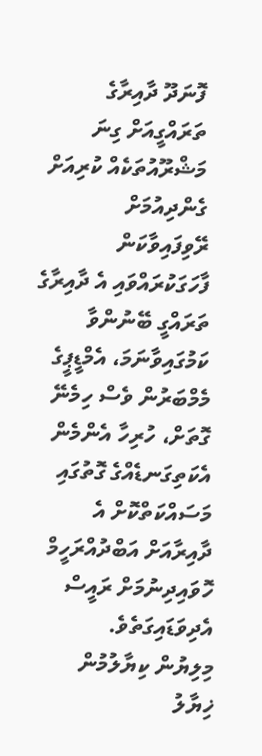ފޮނަދޫ ދާއިރާގެ ތަރައްގީއަށް ގިނަ މަޝްރޫއުތަކެއް ކުރިއަށް ގެންދިއުމަށް ރޭވިފައިވާކަން ފާހަގަކުރައްވައި އެ ދާއިރާގެ ތަރައްގީ ބޭނުންވާ ކަމުގައިވާނަމަ، އެމްޑީޕީގެ މެމްބަރުން ވެސް ހިމެނޭ ގޮތަށް، ހުރިހާ އެންމެން އެކަތިގަނޑެއްގެ ގޮތުގައި މަސައްކަތްކޮށް އެ ދާއިރާއަށް އަބްދުއްރަހީމް ހޮވައިދިނުމަށް ރައީސް އެދިވަޑައިގަތެވެ.
މިލިޔުން ކިޔާލުމުން
ޚިޔާލު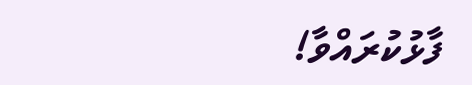ފާޅުކުރައްވާ!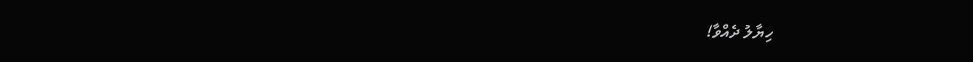ހިޔާލު ދެއްވާ!